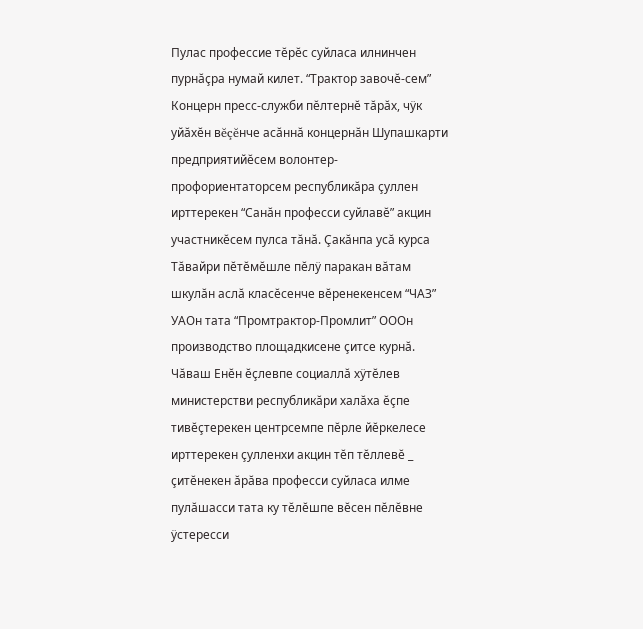Пулас профессие тĕрĕс суйласа илнинчен пурнăçра нумай килет. “Трактор завочĕ-сем” Концерн пресс-служби пĕлтернĕ тăрăх, чÿк уйăхĕн вĕçĕнче асăннă концернăн Шупашкарти предприятийĕсем волонтер-профориентаторсем республикăра çуллен ирттерекен “Санăн професси суйлавĕ” акцин участникĕсем пулса тăнă. Çакăнпа усă курса Тăвайри пĕтĕмĕшле пĕлÿ паракан вăтам шкулăн аслă класĕсенче вĕренекенсем “ЧАЗ” УАОн тата “Промтрактор-Промлит” ОООн производство площадкисене çитсе курнă.
Чăваш Енĕн ĕçлевпе социаллă хÿтĕлев министерстви республикăри халăха ĕçпе тивĕçтерекен центрсемпе пĕрле йĕркелесе ирттерекен çулленхи акцин тĕп тĕллевĕ _ çитĕнекен ăрăва професси суйласа илме пулăшасси тата ку тĕлĕшпе вĕсен пĕлĕвне ÿстересси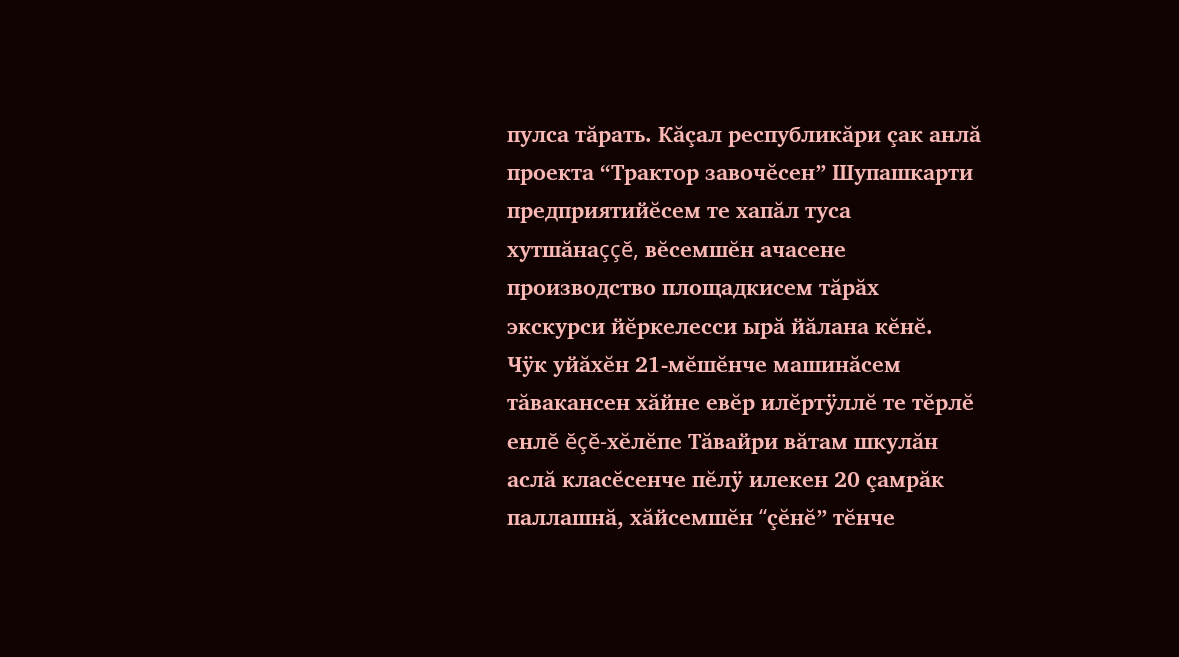пулса тăрать. Кăçал республикăри çак анлă проекта “Трактор завочĕсен” Шупашкарти предприятийĕсем те хапăл туса хутшăнаççĕ, вĕсемшĕн ачасене производство площадкисем тăрăх экскурси йĕркелесси ырă йăлана кĕнĕ.
Чÿк уйăхĕн 21-мĕшĕнче машинăсем тăвакансен хăйне евĕр илĕртÿллĕ те тĕрлĕ енлĕ ĕçĕ-хĕлĕпе Тăвайри вăтам шкулăн аслă класĕсенче пĕлÿ илекен 20 çамрăк паллашнă, хăйсемшĕн “çĕнĕ” тĕнче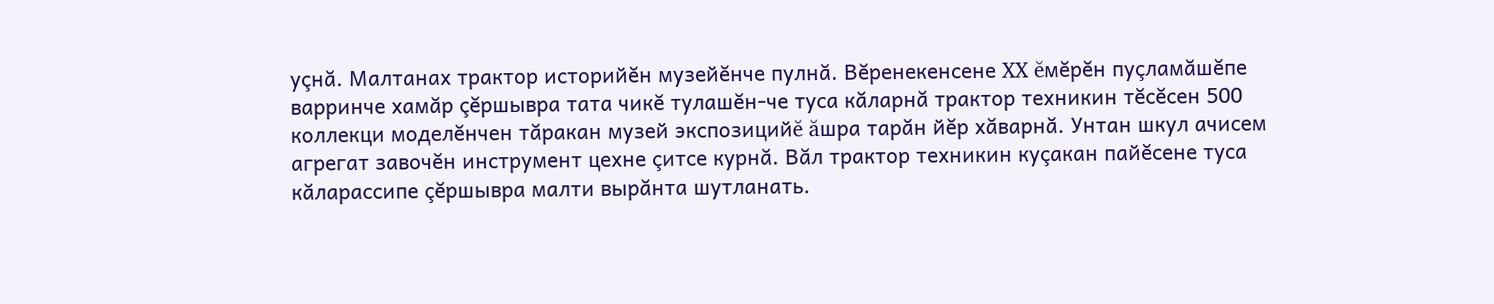уçнă. Малтанах трактор историйĕн музейĕнче пулнă. Вĕренекенсене XX ĕмĕрĕн пуçламăшĕпе варринче хамăр çĕршывра тата чикĕ тулашĕн-че туса кăларнă трактор техникин тĕсĕсен 500 коллекци моделĕнчен тăракан музей экспозицийĕ ăшра тарăн йĕр хăварнă. Унтан шкул ачисем агрегат завочĕн инструмент цехне çитсе курнă. Вăл трактор техникин куçакан пайĕсене туса кăларассипе çĕршывра малти вырăнта шутланать.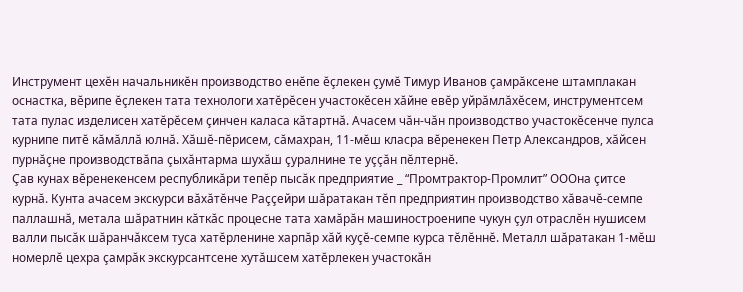Инструмент цехĕн начальникĕн производство енĕпе ĕçлекен çумĕ Тимур Иванов çамрăксене штамплакан оснастка, вĕрипе ĕçлекен тата технологи хатĕрĕсен участокĕсен хăйне евĕр уйрăмлăхĕсем, инструментсем тата пулас изделисен хатĕрĕсем çинчен каласа кăтартнă. Ачасем чăн-чăн производство участокĕсенче пулса курнипе питĕ кăмăллă юлнă. Хăшĕ-пĕрисем, сăмахран, 11-мĕш класра вĕренекен Петр Александров, хăйсен пурнăçне производствăпа çыхăнтарма шухăш çуралнине те уççăн пĕлтернĕ.
Çав кунах вĕренекенсем республикăри тепĕр пысăк предприятие _ “Промтрактор-Промлит” ОООна çитсе курнă. Кунта ачасем экскурси вăхăтĕнче Раççейри шăратакан тĕп предприятин производство хăвачĕ-семпе паллашнă, метала шăратнин кăткăс процесне тата хамăрăн машиностроенипе чукун çул отраслĕн нушисем валли пысăк шăранчăксем туса хатĕрленине харпăр хăй куçĕ-семпе курса тĕлĕннĕ. Металл шăратакан 1-мĕш номерлĕ цехра çамрăк экскурсантсене хутăшсем хатĕрлекен участокăн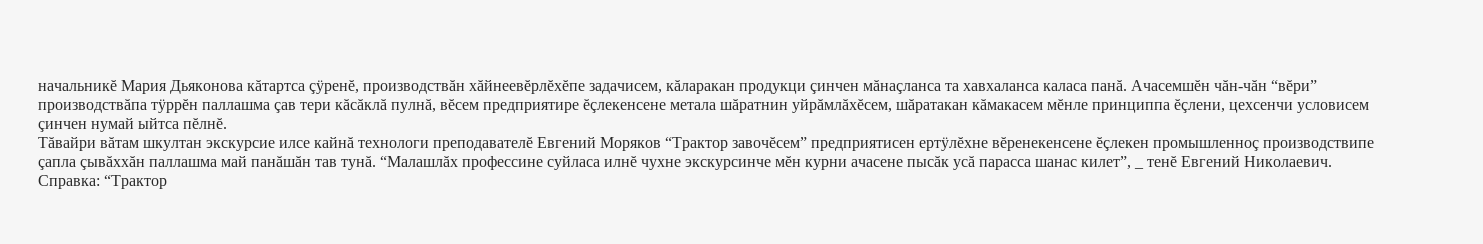начальникĕ Мария Дьяконова кăтартса çÿренĕ, производствăн хăйнеевĕрлĕхĕпе задачисем, кăларакан продукци çинчен мăнаçланса та хавхаланса каласа панă. Ачасемшĕн чăн-чăн “вĕри” производствăпа тÿррĕн паллашма çав тери кăсăклă пулнă, вĕсем предприятире ĕçлекенсене метала шăратнин уйрăмлăхĕсем, шăратакан кăмакасем мĕнле принциппа ĕçлени, цехсенчи условисем çинчен нумай ыйтса пĕлнĕ.
Тăвайри вăтам шкултан экскурсие илсе кайнă технологи преподавателĕ Евгений Моряков “Трактор завочĕсем” предприятисен ертÿлĕхне вĕренекенсене ĕçлекен промышленноç производствипе çапла çывăххăн паллашма май панăшăн тав тунă. “Малашлăх профессине суйласа илнĕ чухне экскурсинче мĕн курни ачасене пысăк усă парасса шанас килет”, _ тенĕ Евгений Николаевич.
Справка: “Трактор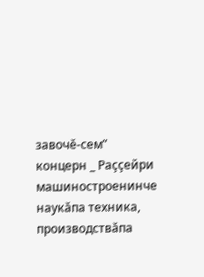завочĕ-сем” концерн _ Раççейри машиностроенинче наукăпа техника, производствăпа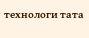технологи тата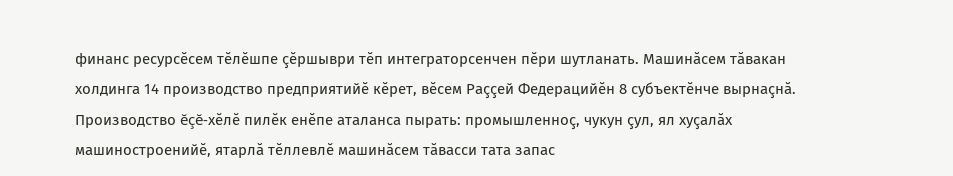финанс ресурсĕсем тĕлĕшпе çĕршыври тĕп интеграторсенчен пĕри шутланать. Машинăсем тăвакан холдинга 14 производство предприятийĕ кĕрет, вĕсем Раççей Федерацийĕн 8 субъектĕнче вырнаçнă. Производство ĕçĕ-хĕлĕ пилĕк енĕпе аталанса пырать: промышленноç, чукун çул, ял хуçалăх машиностроенийĕ, ятарлă тĕллевлĕ машинăсем тăвасси тата запас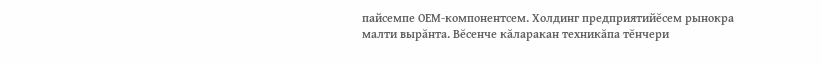пайсемпе ОЕМ-компонентсем. Холдинг предприятийĕсем рынокра малти вырăнта. Вĕсенче кăларакан техникăпа тĕнчери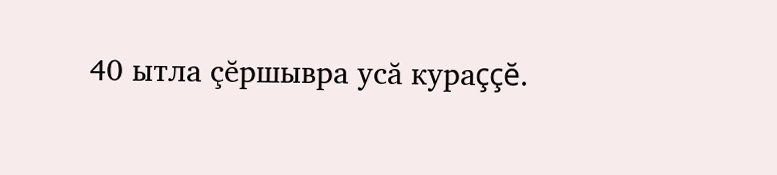40 ытла çĕршывра усă кураççĕ.